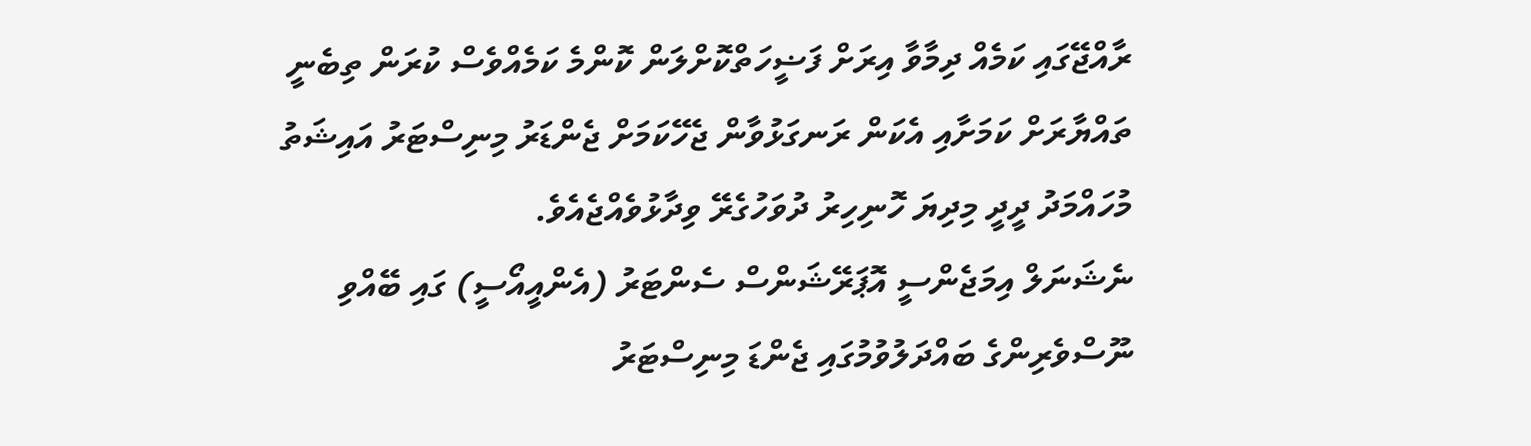ރާއްޖޭގައި ކަމެއް ދިމާވާ އިރަށް ފަޟީހަތްކޮށްލަން ކޮންމެ ކަމެއްވެސް ކުރަން ތިބެނީ ތައްޔާރަށް ކަމަށާއި އެކަން ރަނގަޅުވާން ޖެހޭކަމަށް ޖެންޑަރު މިނިސްޓަރު އައިޝަތު މުހައްމަދު ދީދީ މިދިޔަ ހޮނިހިރު ދުވަހުގެރޭ ވިދާޅުވެއްޖެއެވެ.
ނެޝަނަލް އިމަޖެންސީ އޮޕަރޭޝަންސް ސެންޓަރު (އެންއީއޯސީ) ގައި ބޭއްވި ނޫސްވެރިންގެ ބައްދަލުވުމުގައި ޖެންޑަ މިނިސްޓަރު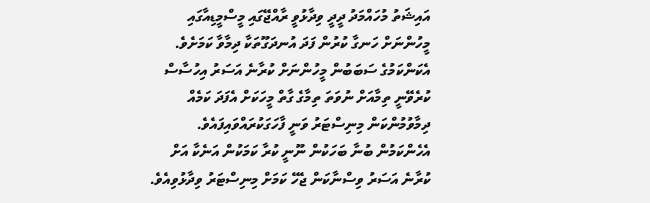އައިޝަތު މުހައްމަދު ދީދީ ވިދާޅުވީ ރާއްޖޭގައި މީސްމީޑިއާގައި މީހުންނަށް ހަނގާ ކުރުން ފަދަ އުނދަގޫތަކާ ދިމާވާ ކަމަށެވެ.
އެކަންކަމުގެ ސަބަބުން މީހުންނަށް ކުރާނެ އަސަރު އިހުސާސް ކުރެވޭނީ ތިމާއަށް ނުވަތަ ތިމާގެ ގާތް މީހަކަށް އެފަދަ ކަމެއް ދިމާވުމުންކަން މިނިސްޓަރު ވަނީ ފާހަގަކުރައްވައިފައެވެ.
އެހެންކަމުން ބުނާ ބަހަކުން ނޫނީ ކުރާ ކަމަކުން އަނެކާ އަށް ކުރާނެ އަސަރު ވިސްނާކަން ޖެހޭ ކަމަށް މިނިސްޓަރު ވިދާޅުވިއެވެ.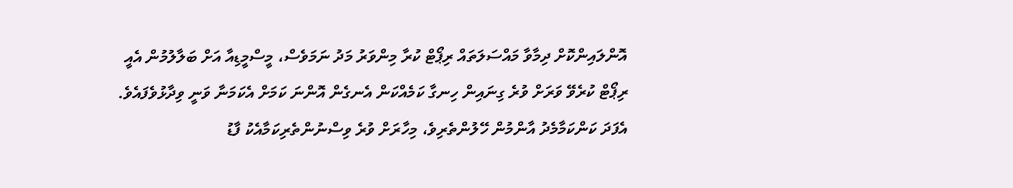އޮންލައިންކޮށް ދިމާވާ މައްސަލަތައް ރިޕޯޓް ކުރާ މިންވަރު މަދު ނަމަވެސް، މީސްމީޑިއާ އަށް ބަލާލުމުން އެއީ ރިޕޯޓް ކުރެވޭ ވަރަށް ވުރެ ގިނައިން ހިނގާ ކަމެއްކަން އެނގެން އޮންނަ ކަމަށް އެކަމަނާ ވަނީ ވިދާޅުވެފައެވެ.
އެފަދަ ކަންކަމާމެދު އާންމުން ހޭލުންތެރިވެ، މިހާރަށް ވުރެ ވިސްނުންތެރިކަމާއެކު ފާޑު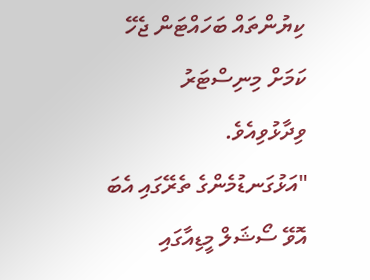ކިޔުންތައް ބަހައްޓަން ޖެހޭ ކަމަށް މިނިސްޓަރު ވިދާޅުވިއެވެ.
"އަޅުގަނޑުމެންގެ ތެރޭގައި އެބަ އޮވޭ ސޯޝަލް މީޑިއާގައި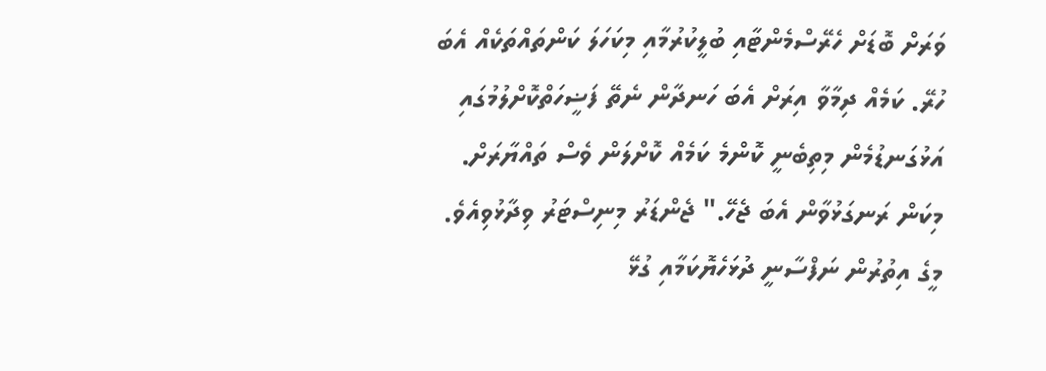ވަރަށް ބޮޑަށް ހެރޭސްމެންޓާއި ބުލީކުރުމާއި މިކަހަލަ ކަންތައްތަކެއް އެބަ ހުރޭ. ކަމެއް ދިމާވާ އިރަށް އެބަ ހަނދާން ނެތޭ ފަޟީހަތްކޮށްލުމުގައި އަޅުގަނޑުމެން މިތިބެނީ ކޮންމެ ކަމެއް ކޮށްލަން ވެސް ތައްޔާރަށް. މިކަން ރަނގަޅުވާން އެބަ ޖެހޭ." ޖެންޑަރު މިނިސްޓަރު ވިދާޅުވިއެވެ.
މީގެ އިތުރުން ނަފްސާނީ ދުޅަހެޔޮކަމާއި ގުޅޭ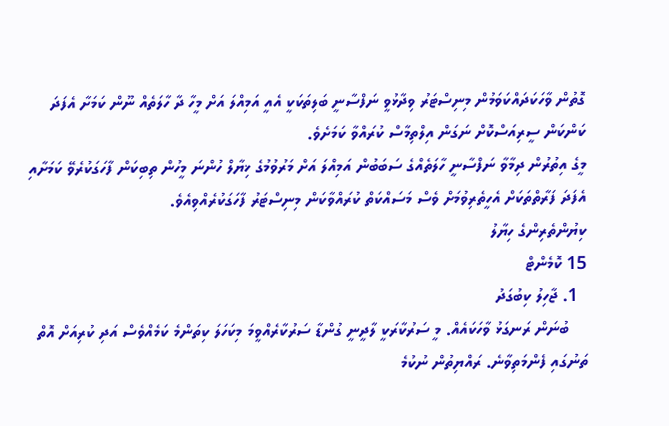ގޮތުން ވާހަކަދައްކަވަމުން މިނިސްޓަރު ވިދާޅުވީ ނަފްސާނީ ބަލިތަކަކީ އެއީ އަމިއްލަ އަށް މީހާ ދާ ހާލަތެއް ނޫން ކަމަށާ އެފަދަ ކަންކަން ސީރިއަސްކޮށް ނަގަން އިލްތިމާސް ކުރައްވާ ކަމަށެވެ.
މީގެ އިތުރުން ދިމާވާ ނަފްސާނީ ހާލަތެއްގެ ސަބަބުން އަމިއްލަ އަށް މަރުވުމުގެ ޚިޔާލް ހުންނަ މީހުން ތިބިކަން ފާހަގަކުރެވޭ ކަމަށާއި އެފަދަ ފަރާތްތަކަށް އެހީތެރިވުމަށް ވެސް މަސައްކަތް ކުރައްވާކަން މިނިސްޓަރު ފާހަގަކުރެއްވިއެވެ.
ކިޔުންތެރިންގެ ހިޔާލު
15 ކޮމެންޓް
  1. ޖާހިލު ކިބުގަދު
    ބުނަން ރަނގަޅު ވާހަކައެއް. މީ ސަރުކާރަކީ ލާދީނީ ގުންޑާ ސަރުކާރެއްވީމަ މިކަހަލަ ކިތަންމެ ކަމެއްވެސް އަދި ކުރިއަށް އޮތް ތަނުގައި ފެންމަތިވާނެ. ރައްޔިތުން ނުކުމެ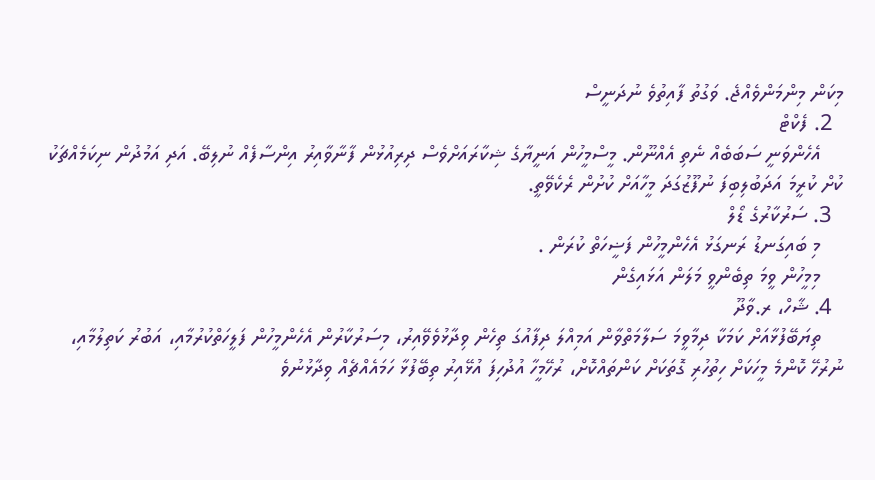މިކަން މިންމަންވެއްޖެ. ވަގުތު ފާއިތުވެ ނުދަނީސް
  2. ފެކްޓް
    އެހެންވަނީ ސަބަބެއް ނެތި އެއްނޫން. މީސްމީހުން އަނީޔާގެ ޝިކާރައަށްވެސް ދިރިއުޅުން ފާނާވާއިރު އިންސާފެއް ނުލިބޭ. އަދި އަމުދުން ނިކަމެއްޗަކު ކުށް ކުރީމަ އަދަބުލިބިފަ ނުފޫޒުގަދަ މީހާއަށް ކުށުން ރެކެވޭތީ.
  3. ސަރުކާރުގެ ޑޯލް
    މި ބައިގަނޑު ރަނގަޅު އެހެންމީހުން ފަޟީހަތް ކުރަން .
    މިމީހުން ވީމަ ތިބެންވީ މަލަން އަޅައިގެން
  4. ޝާހް، ރ.ވާދޫ
    ތިޔަބޭފުޅާއަށް ކަމަކާ ދިމާވީމަ ސަލާމަތްވާން އަމިއްލަ ދިފާއުގަ ތިހެން ވިދާޅުވެވޭއިރު، މިސަރުކާރުން އެހެންމީހުން ފަލީހަތްކުރުމާއި، އަބުރު ކަތިލުމާއި، ނުރުހޭ ކޮންމެ މީހަކަށް ހިތުހުރި ގޮތަކަށް ކަންތައްކޮށް، ރުހޭމީހާ އުދުހިފަ އުޅޭއިރު ތިބޭފުޅާ ހަމައެއްޗެއް ވިދާޅުނުވެ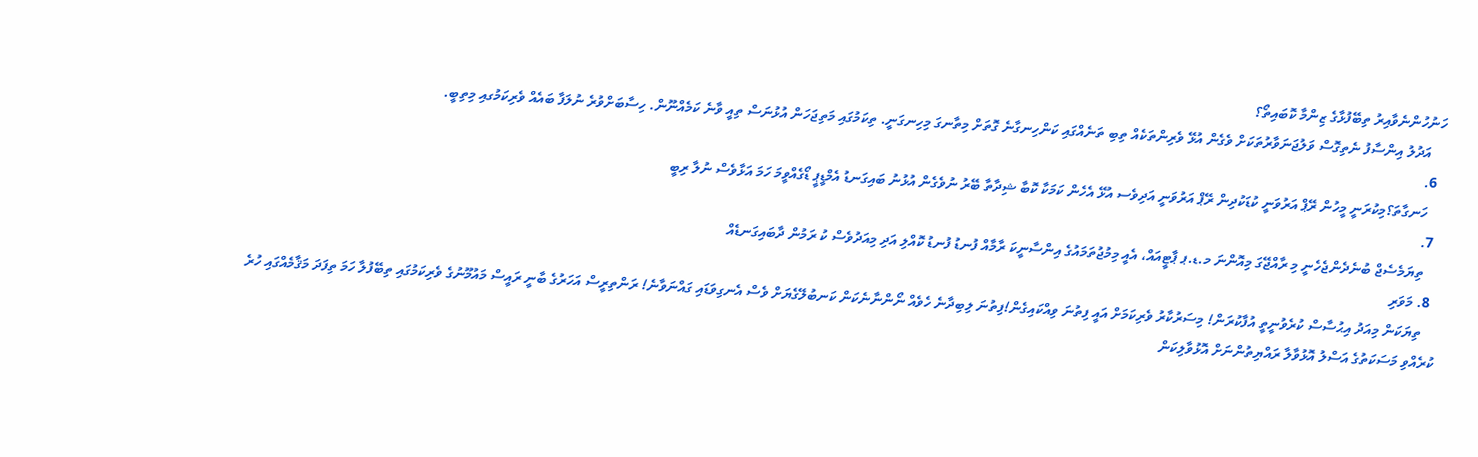ހަނުހުންނެވާއިރު ތިބޭފުޅާގެ ޒިންމާ ކޮބައިތޯ؟
    އަދުލު އިންސާފު ނެތިގޮސް ވަލުޖަނަވާރުތަކަށް ވެގެން އުޅޭ ވެރިންތަކެއް ތިބި ތަނެއްގައި ކަންހިނގާނެ ގޮތަށް މިތާނގަ މިހިނގަނީ. ތިކަމުގައި މަތިޖަހަން އުޅުނަސް ތިއީ ވާނެ ކަމެއްނޫން. ހިސާބަށްވުރެ ނުލަފާ ބައެއް ވެރިކަމުގއި މިތިބީ.
  6.
    ހަނގާތަ؟މިކުރަނީ މީހުން ރޭޕް އަރުވަނީ ކުޑަކުދިން ރޭޕް އަރުވަނީ އަދިވެސ އުޅޭ އެހެން ކަމަކާ ކޮބާ ޝިދާތާ ބޭރު ނުވެގެން އުޅުނު ބައިގަނޑު އެމްޑީޕީ ޑޯގެއްވީމަ ހަމަ އަޅާވެސް ނުލާ ރިބީ
  7.
    ތިޔަމެސެޖް ބުނެދެންޖެހެނީ މި ރާއްޖޭގަ މިއޮންނަ މ.ޑ.ޕ ޕާޓީއައް، އެއީ މިމުޖުތަމައުގެ އިންސާނީކަ ރާމާއް ފުނޑު ފުނޑު ކޮއްލި އަދި މިއަދުވެސް ކު ރަމުން ދާބައިގަނޑެއް
  8. މަވަރި
    ތިޔަކަން މިއަދު އިޙުސާސް ކުރެވުނީތީ އުފާކުރަން! މިސަރުކާރު ވެރިކަމަށް އައީ ފިތުނަ ވިއްކައިގެން!ފިތުނަ ލިބިދާނެ ހެވެއް ނޯންނާނެކަން ކަނބުލޭގެޔަށް ވެސް އެނގިވަޑައި ގައްނަވާނެ! ރަންތިރީސް އަހަރުގެ ބާނީ ރައީސް މައުމޫނުގެ ވެރިކަމުގައި ތިބޭފުލާ ހަމަ ތިފަދަ މަޤާމެއްގައި ހުރެ ކުރެއްވި މަސަކަތުގެ އަސްލު އޮޅުވާލާ ރައްޔިތުންނަށް އޮޅުވާލިކަން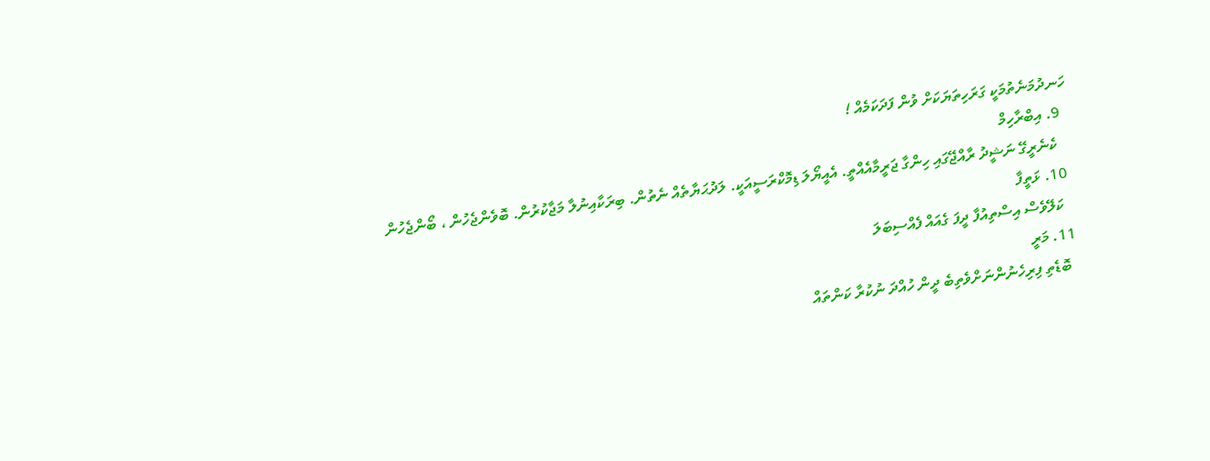ހަނދުމަނެތުމަކީ ގަރަހިތަޔަކަށް ވުން ފަދަކަމެއް !
  9. އިބްރާހިމް
    ކެނެރީގޭ ނަޝީދު ރާއްޖޭގައި ހިންގާ ޖަރީމާއެއްތީ. އެއީޔޯލަ ޑިމޮކްރަސީއަކީ. ލަދުޙަޔާތެއް ނެތުން. ބިރަކާއިނުލާ މަޖާކުރުން. ބޮވެންޖެހުން ، ބޯންޖެހުން
  10. ޅަތީފާ
    ކަލޭވެސް އިސްތިއުފާ ދީފަ ގެއައް ފެއްސިބަލަ
  11. މަރީ
    ބޮޑެތި ފިރިހެނުންނަށްވެތިބެ ދީން ހުއްދަ ނުކުރާ ކަންތައް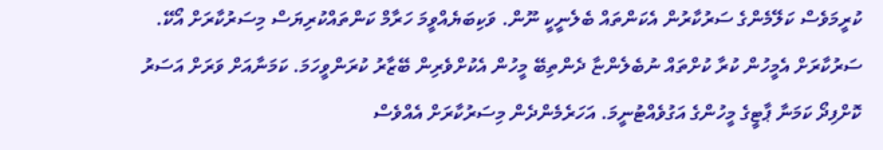ކުރީމަވެސް ކަލޭމެންގެ ސަރުކާރުން އެކަންތައް ބެލެނީކީ ނޫން. ވަކިބަޔެއްވީމަ ހަރާމް ކަންތައްކުރިޔަސް މިސަރުކާރަށް އޯކޭ. ސަރުކާރަށް އެމީހުން ކުރާ ކުށްތައް ނުބެލެންޏާ ދެންތިބޭ މީހުން އެކުށްވެރިން ބޭޒާރު ކުރަންވީހަމަ. ކަމަނާއަށް ވަރަށް އަސަރު ކޮށްފިދޯ ކަމަނާ ޕާޓީގެ މީހުންގެ އަގުވެއްޓުނީމަ. އަހަރެމެންދެން މިސަރުކާރަށް އެއްވެސް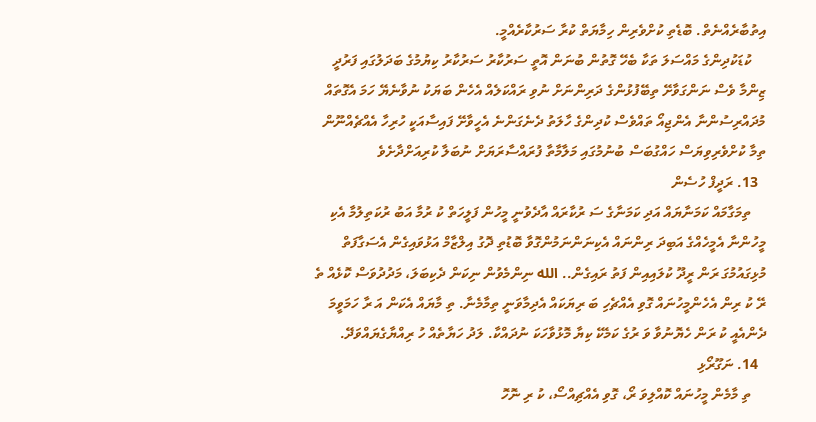އިތުބާރެއްނެތް. ބޮޑެތި ކުށްވެރިން ހިމާޔަތް ކުރާ ސަރުކާރެއްމީ.
    ކުޑަކުދިންގެ މައްސަލަ ތަކާ ބެހޭ ގޮތުން ބުނަން އޮތީ ސަރުކާރު ސަރުކާރު ކިޔުމުގެ ބަދަލުގައި ފަރުދީ ޒިންމާ ވެސް ނަންގަވާށޭ ތިބޭފުޅުންގެ ދަރިންނަށް ނުވި ރައްކަލެއް އެހެން ބަޔަކު ނުވާނެޔޭ ހަމަ އެގޮތައް މުދައްރިސުންނާ އެންޖިއޯ ތައްވެސް ކުދިންގެ ހާލަތު ދެނެގަންނެ އެހީވާށޭ ފައިސާއަކީ ހުރިހާ އެއްޗެއްނޫން ތިމާ ކުށްވެރިވިޔަސް ހައްގުބަސް ބުނުމުގައި މަލާމާތާ ފުރައްސާރަޔަށް ނުބަލާ ކުރިއަށްދާށެވެ
  13. ރަދީފް ހުސެން
    ތިމަގާމައް ކަމަނާޔައް އަދި ކަމަނާގެ ސަ ރުކާރައް އާދެވުނީ މީހުން ފަލީހަތް ކު ރުމާ އަބު ރުކަތިލުމާ އެކި މީހުންނާ އެމީހެއްގެ އަބިދަ ރިންނައް އެކިނަންނަމުންގޮވާ ބޮޑުތި ދޮގު އިލްޒާމް އަޅުވައިގެން އެސަގާފަތް މުޅިގައުމުގަ ރަން ރީދޫ ކުލައިއިން ފަތު ރައިގެން.. الله ނިންމެވުން ނިކަން ދެކިބަލަ، މަދުދުވަސް ކޮޅެއް ތެ ރޭ ކު ރިން އެހެންމީހުނައް ގޮވި އެއްޗެހި ބަ ރިޔަކައް އެދިމާވަނީ ތިމާމެނާ. ތި މާޔައް އެކަން އަ ރާ ހަމަވީމަ ދެންއެއީ ކު ރަން ހެޔޮނުވާ ވަ ރުގެ ކަމެކޭ ކިޔާ މޮޅުވާހަކަ ނުދައްކާ. ލަދު ހަޔާތެއް ހު ރިއްޔާގެޔައްވަދޭ.
  14. ނަގޫރޯޅި
    ތި މާމެން މީހުނައް ކޮއްލިވަ ރޯ، ގޮވި އެއްޗިއްސޯ، ކު ރި ނޮހޮ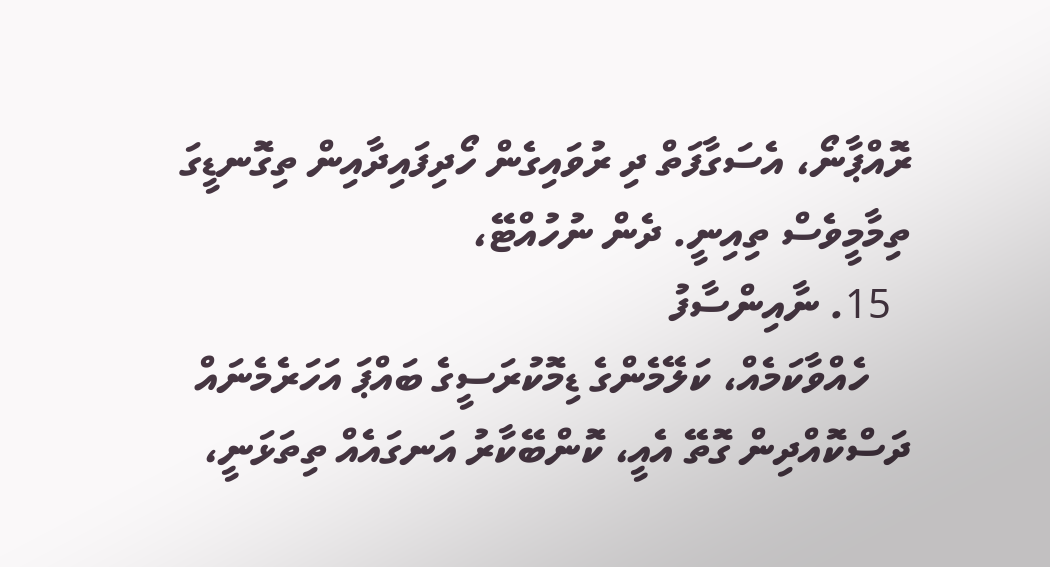ރޮއްޕާނޯ، އެސަގާފަތް ދި ރުވައިގެން ހޯދިފައިދާއިން ތިގޮނޑީގަ ތިމާމީވެސް ތިއިނީ. ދެން ނުހުއްޓޭ،
  15. ނާއިންސާފު
    ހެއްވާކަމެއް، ކަލޭމެންގެ ޑިމޮކުރަސީގެ ބައްޕަ އަހަރެމެނައް ދަސްކޮއްދިން ގޮތޭ އެއީ، ކޮންބޭކާރު އަނގައެއް ތިތަޅަނީ،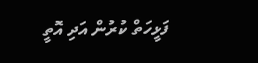ފަޅީހަތް ކުރުން އަދި އޮތީ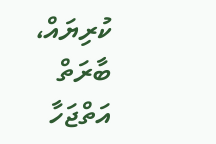ކުރިޔައް، ބާރަތް އަތްޖަހާ